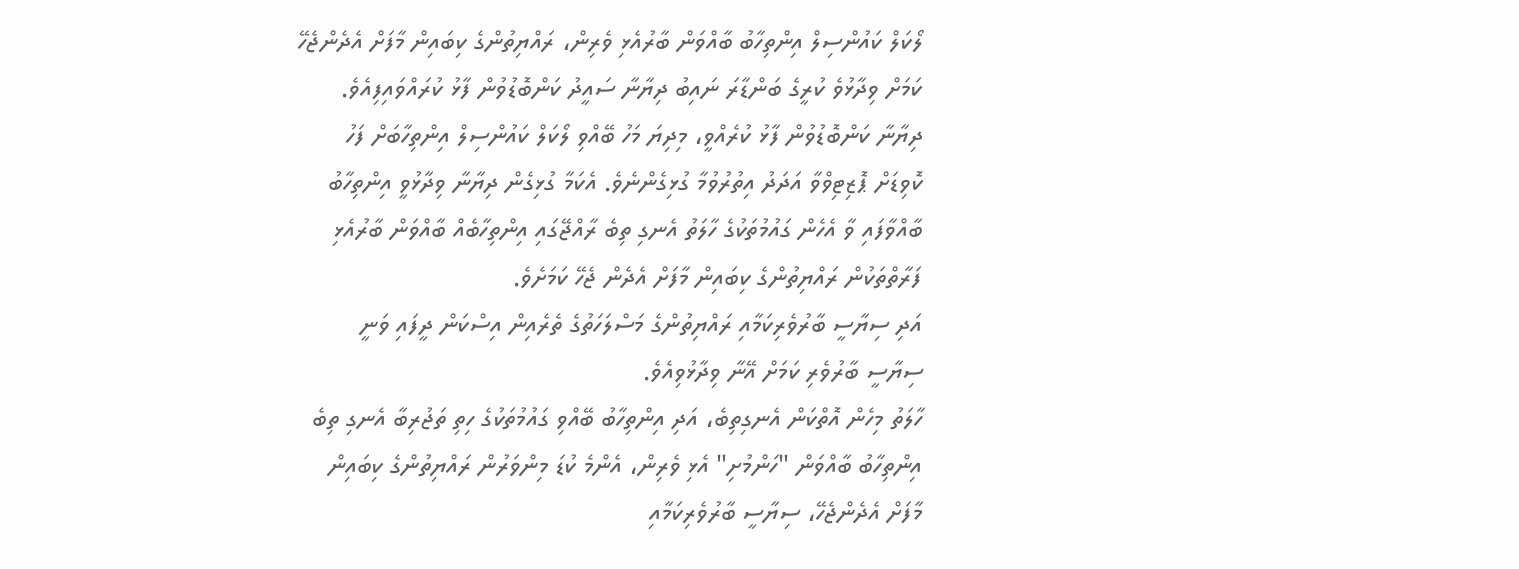ލޯކަލް ކައުންސިލް އިންތިހާބު ބާއްވަން ބާރުއެޅި ވެރިން، ރައްޔިތުންގެ ކިބައިން މާފަށް އެދެންޖެހޭ ކަމަށް ވިދާޅުވެ ކުރީގެ ބަންޑާރަ ނައިބު ދިޔާނާ ސައީދު ކަންބޮޑުވުން ފާޅު ކުރައްވައިފިއެވެ.
ދިޔާނާ ކަންބޮޑުވުން ފާޅު ކުރެއްވީ، މިދިޔަ މަހު ބޭއްވި ލޯކަލް ކައުންސިލް އިންތިހާބަށް ފަހު ކޮވިޑަށް ޕޮޒިޓިވްވާ އަދަދު އިތުރުވުމާ ގުޅިގެންނެވެ. އެކަމާ ގުޅިގެން ދިޔާނާ ވިދާޅުވީ އިންތިހާބު ބާއްވާފައި ވާ އެހެން ގައުމުތަކުގެ ހާލަތު އެނގި ތިބެ ރާއްޖޭގައި އިންތިހާބެއް ބާއްވަން ބާރުއެޅި ފަރާތްތަކުން ރައްޔިތުންގެ ކިބައިން މާފަށް އެދެން ޖެހޭ ކަމަށެވެ.
އަދި ސިޔާސީ ބާރުވެރިކަމާއި ރައްޔިތުންގެ މަސްލަހަތުގެ ތެރެއިން އިސްކަން ދީފައި ވަނީ ސިޔާސީ ބާރުވެރި ކަމަށް އޭނާ ވިދާޅުވިއެވެ.
ހާލަތު މިހެން އޮތްކަން އެނގިތިބެ، އަދި އިންތިހާބު ބޭއްވި ގައުމުތަކުގެ ހިތި ތަޖުރިބާ އެނގި ތިބެ އިންތިހާބު ބާއްވަން "ހަންމުށި" އެޅި ވެރިން، އެންމެ ކުޑަ މިންވަރުން ރައްޔިތުންގެ ކިބައިން މާފަށް އެދެންޖެހޭ، ސިޔާސީ ބާރުވެރިކަމާއި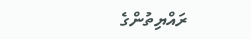ރައްޔިތުންގެ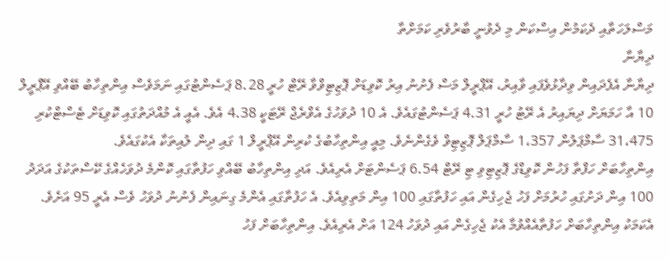މަސްލަހަތާއި ދެކަމުން އިސްކަން މި ދެވުނީ ބާރުވެރި ކަމަށްތާ
ދިޔާނާ
ދިޔާނާ އެފެދައިން ވިދާޅުވެފައި ވާއިރު، އޭޕްރީލް މަސް ފެށުނު އިރު ކޮވިޑަށް ޕޮޒިޓިވްވާ ރޭޓް ހުރީ 8.28 ޕަސެންޓުގައި ނަމަވެސް އިންތިހާބު ބޭއްވި އޭޕްރީލް 10 އާ ހަމަޔަށް ދިޔައިރު އެ ރޭޓު ހުރީ 4.31 ޕަސެންޓުގައެވެ. އެ 10 ދުވަހުގެ އެވްރެޖް ރޭޓަކީ 4.38 އެވެ. އެއީ އެ މުއްދަތުގައި ކޮވިޑަށް ޓެސްޓްކުރި 31،475 ސާމްޕަލުން 1،357 ސާމްޕަލް ޕޮޒިޓިވް ވެގެންނެވެ. މިއީ އިންތިހާބުގެ ކުރިން އޭޕްރީލް 1 ގައި ދިން ލުއިތަކާ އެކުގައެވެ.
އިންތިހާބަށް ހަފްތާ ފަހުން ކޮވިޑްގެ ޕޮޒިޓިވި ޓި ރޭޓް 6.54 ޕަސެންޓަށް އެރިއެވެ. އަދި އިންތިހާބު ބޭއްވި ހަފުތާގައި ކޮންމެ ދުވަހެއްގެ ކޭސްތަކުގެ އަދަދު 100 އިން ދަށުގައި ހުރުމަށް ފަހު ޖެހިގެން އައި ހަފުތާގައި 100 އިން މަތިވިއެވެ. އެ ހަފުތާގައި އެންމެ ގިނައިން ފެނުނު ދުވަހު ވެސް އެރީ 95 އަށެވެ. އެކަމަކު އިންތިހާބަށް ހަފުތާއެއްވުމާ އެކު ޖެހިގެން އައި ދުވަހު 124 އަށް އެރިއެވެ. އިންތިހާބަށް ފަހު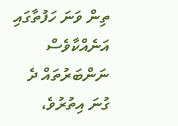ތިން ވަނަ ހަފުތާގައި އަނެއްކާވެސް ނަންބަރުތައް ދެ ގުނަ އިތުރުވެ،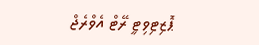ޕޮޒިޓިވިޓީ ރޭޓް އެވްރެޖް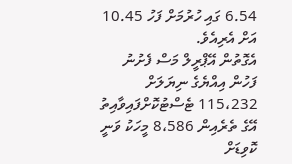6.54 ގައި ހުރުމަށް ފަހު 10.45 އަށް އެރިއެވެ.
އެގޮތުން އޭޕްރީލް މަސް ފެށުނު ފަހުން އިއްޔެގެ ނިޔަލަށް 115،232 ޓެސްޓުކޮށްފައިވާއިތު އޭގެ ތެރެއިން 8،586 މީހަކު ވަނީ ކޮވިޑަށް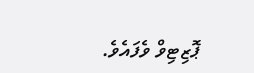ޕޮޒިޓިވް ވެފައެވެ.